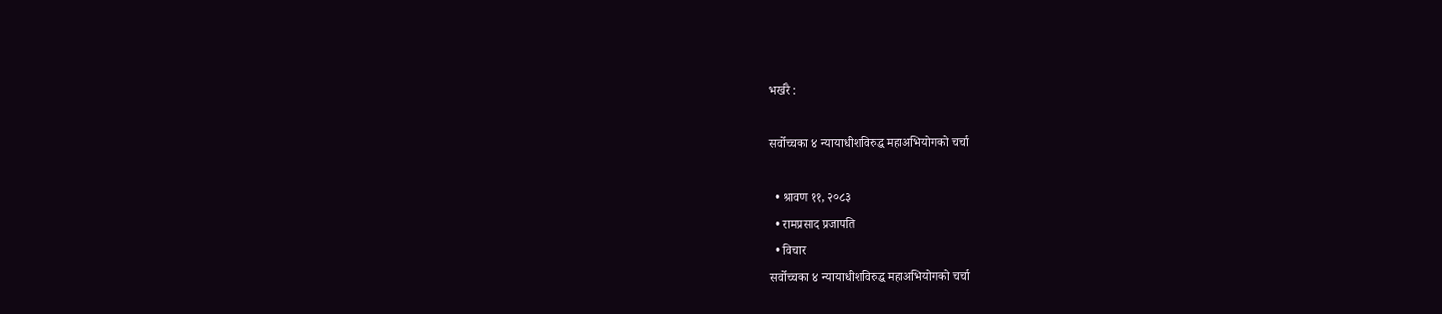भर्खरै :

सर्वोच्चका ४ न्यायाधीशविरुद्ध महाअभियोगको चर्चा

  • श्रावण ११, २०८३
  • रामप्रसाद प्रजापति
  • विचार
सर्वोच्चका ४ न्यायाधीशविरुद्ध महाअभियोगको चर्चा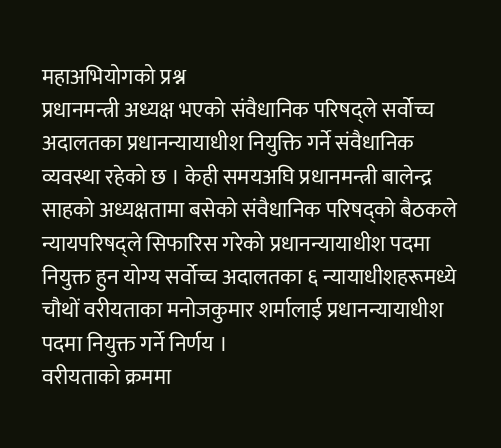महाअभियोगको प्रश्न
प्रधानमन्त्री अध्यक्ष भएको संवैधानिक परिषद्ले सर्वोच्च अदालतका प्रधानन्यायाधीश नियुक्ति गर्ने संवैधानिक व्यवस्था रहेको छ । केही समयअघि प्रधानमन्त्री बालेन्द्र साहको अध्यक्षतामा बसेको संवैधानिक परिषद्को बैठकले न्यायपरिषद्ले सिफारिस गरेको प्रधानन्यायाधीश पदमा नियुक्त हुन योग्य सर्वोच्च अदालतका ६ न्यायाधीशहरूमध्ये चौथों वरीयताका मनोजकुमार शर्मालाई प्रधानन्यायाधीश पदमा नियुक्त गर्ने निर्णय ।
वरीयताको क्रममा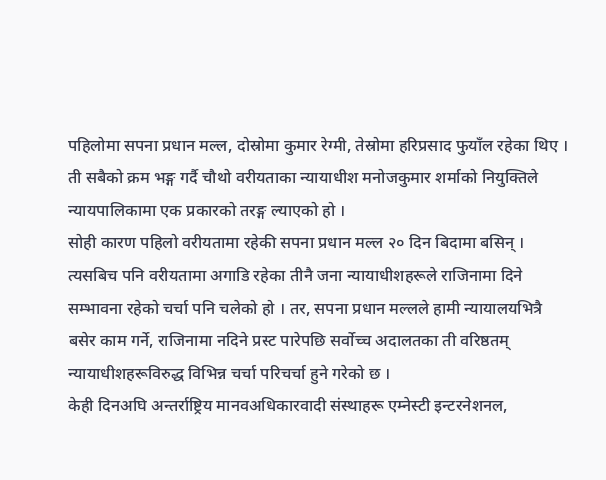पहिलोमा सपना प्रधान मल्ल, दोस्रोमा कुमार रेग्मी, तेस्रोमा हरिप्रसाद फुयाँल रहेका थिए । ती सबैको क्रम भङ्ग गर्दै चौथो वरीयताका न्यायाधीश मनोजकुमार शर्माको नियुक्तिले न्यायपालिकामा एक प्रकारको तरङ्ग ल्याएको हो ।
सोही कारण पहिलो वरीयतामा रहेकी सपना प्रधान मल्ल २० दिन बिदामा बसिन् । त्यसबिच पनि वरीयतामा अगाडि रहेका तीनै जना न्यायाधीशहरूले राजिनामा दिने सम्भावना रहेको चर्चा पनि चलेको हो । तर, सपना प्रधान मल्लले हामी न्यायालयभित्रै बसेर काम गर्ने, राजिनामा नदिने प्रस्ट पारेपछि सर्वोच्च अदालतका ती वरिष्ठतम् न्यायाधीशहरूविरुद्ध विभिन्न चर्चा परिचर्चा हुने गरेको छ ।
केही दिनअघि अन्तर्राष्ट्रिय मानवअधिकारवादी संस्थाहरू एम्नेस्टी इन्टरनेशनल,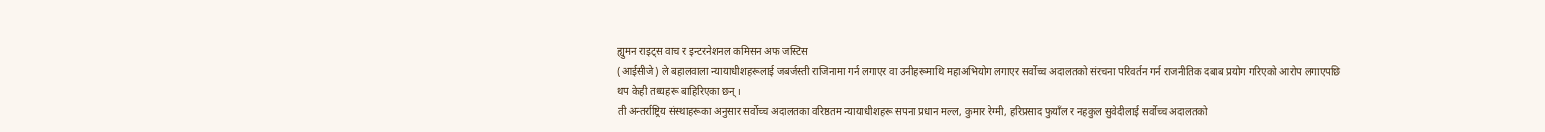ह्युमन राइट्स वाच र इन्टरनेशनल कमिसन अफ जस्टिस
(आईसीजे) ले बहालवाला न्यायाधीशहरूलाई जबर्जस्ती राजिनामा गर्न लगाएर वा उनीहरूमाथि महाअभियोग लगाएर सर्वोच्च अदालतको संरचना परिवर्तन गर्न राजनीतिक दबाब प्रयोग गरिएको आरोप लगाएपछि थप केही तथ्यहरू बाहिरिएका छन् ।
ती अन्तर्राष्ट्रिय संस्थाहरूका अनुसार सर्वोच्च अदालतका वरिष्ठतम न्यायाधीशहरू सपना प्रधान मल्ल, कुमार रेग्मी, हरिप्रसाद फुयाँल र नहकुल सुवेदीलाई सर्वोच्च अदालतको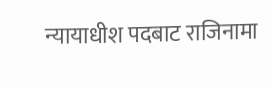न्यायाधीश पदबाट राजिनामा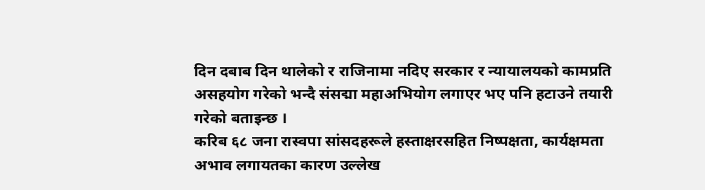दिन दबाब दिन थालेको र राजिनामा नदिए सरकार र न्यायालयको कामप्रति असहयोग गरेको भन्दै संसद्मा महाअभियोग लगाएर भए पनि हटाउने तयारी गरेको बताइन्छ ।
करिब ६८ जना रास्वपा सांसदहरूले हस्ताक्षरसहित निष्पक्षता, कार्यक्षमता अभाव लगायतका कारण उल्लेख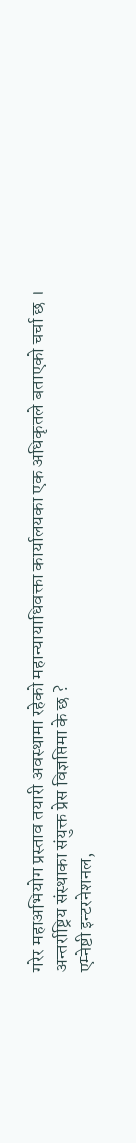गरेर महाअभियोग प्रस्ताव तयारी अवस्थामा रहेको महान्यायाधिवक्ता कार्यालयका एक अधिकृतले बताएको चर्चा छ ।
अन्तर्राष्ट्रिय संस्थाका संयुक्त प्रेस विज्ञप्तिमा के छ ?
एम्नेष्टी इन्टरनेशनल,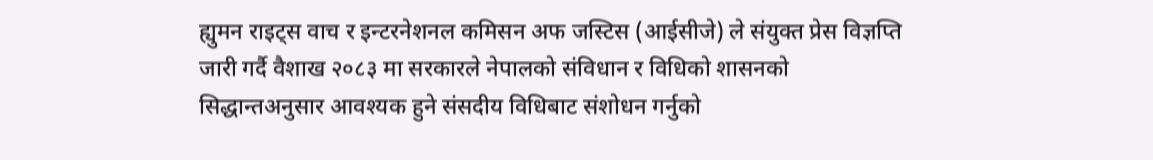ह्युमन राइट्स वाच र इन्टरनेशनल कमिसन अफ जस्टिस (आईसीजे) ले संयुक्त प्रेस विज्ञप्ति जारी गर्दै वैशाख २०८३ मा सरकारले नेपालको संविधान र विधिको शासनको सिद्धान्तअनुसार आवश्यक हुने संसदीय विधिबाट संशोधन गर्नुको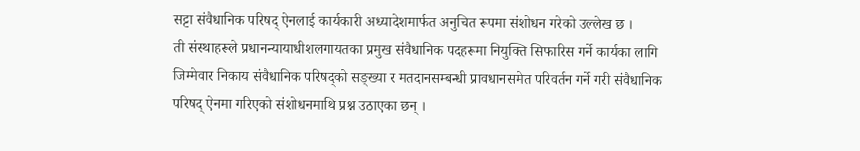सट्टा संवैधानिक परिषद् ऐनलाई कार्यकारी अध्यादेशमार्फत अनुचित रूपमा संशोधन गरेको उल्लेख छ ।
ती संस्थाहरूले प्रधानन्यायाधीशलगायतका प्रमुख संवैधानिक पदहरूमा नियुक्ति सिफारिस गर्ने कार्यका लागि जिम्मेवार निकाय संवैधानिक परिषद्को सङ्ख्या र मतदानसम्बन्धी प्रावधानसमेत परिवर्तन गर्ने गरी संवैधानिक परिषद् ऐनमा गरिएको संशोधनमाथि प्रश्न उठाएका छन् ।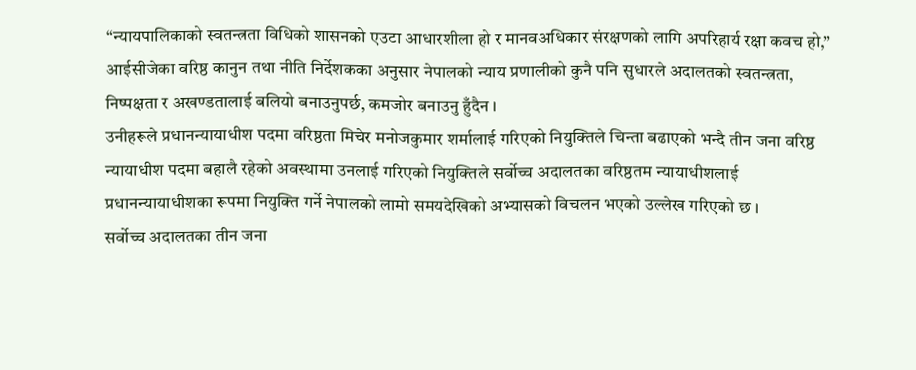“न्यायपालिकाको स्वतन्त्रता विधिको शासनको एउटा आधारशीला हो र मानवअधिकार संरक्षणको लागि अपरिहार्य रक्षा कवच हो,” आईसीजेका वरिष्ठ कानुन तथा नीति निर्देशकका अनुसार नेपालको न्याय प्रणालीको कुनै पनि सुधारले अदालतको स्वतन्त्रता, निष्पक्षता र अखण्डतालाई बलियो बनाउनुपर्छ, कमजोर बनाउनु हुँदैन ।
उनीहरूले प्रधानन्यायाधीश पदमा वरिष्ठता मिचेर मनोजकुमार शर्मालाई गरिएको नियुक्तिले चिन्ता बढाएको भन्दै तीन जना वरिष्ठ न्यायाधीश पदमा बहालै रहेको अवस्थामा उनलाई गरिएको नियुक्तिले सर्वोच्च अदालतका वरिष्ठतम न्यायाधीशलाई प्रधानन्यायाधीशका रूपमा नियुक्ति गर्ने नेपालको लामो समयदेखिको अभ्यासको विचलन भएको उल्लेख गरिएको छ ।
सर्वोच्च अदालतका तीन जना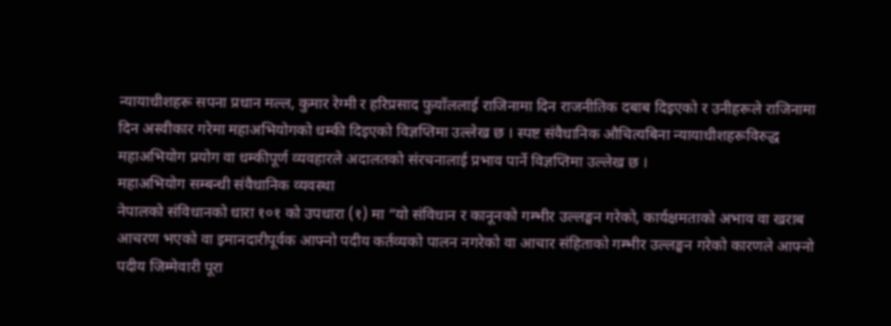न्यायाधीशहरू सपना प्रधान मल्ल, कुमार रेग्मी र हरिप्रसाद फुयाँललाई राजिनामा दिन राजनीतिक दबाब दिइएको र उनीहरूले राजिनामा दिन अस्वीकार गरेमा महाअभियोगको धम्की दिइएको विज्ञप्तिमा उल्लेख छ । स्पष्ट संवैधानिक औचित्यबिना न्यायाधीशहरूविरुद्ध महाअभियोग प्रयोग वा धम्कीपूर्ण व्यवहारले अदालतको संरचनालाई प्रभाव पार्ने विज्ञप्तिमा उल्लेख छ ।
महाअभियोग सम्बन्धी संवैधानिक व्यवस्था
नेपालको संविधानको धारा १०१ को उपधारा (१) मा “यो संविधान र कानूनको गम्भीर उल्लङ्घन गरेको, कार्यक्षमताको अभाव वा खराब आचरण भएको वा इमानदारीपूर्वक आफ्नो पदीय कर्तव्यको पालन नगरेको वा आचार संहिताको गम्भीर उल्लङ्घन गरेको कारणले आफ्नो पदीय जिम्मेवारी पूरा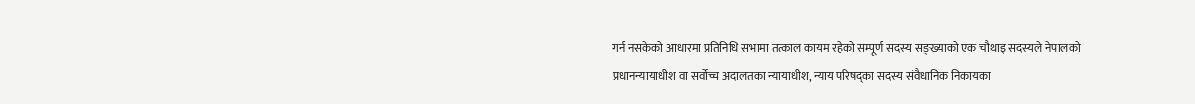गर्न नसकेको आधारमा प्रतिनिधि सभामा तत्काल कायम रहेको सम्पूर्ण सदस्य सङ्ख्याको एक चौथाइ सदस्यले नेपालको प्रधानन्यायाधीश वा सर्वोच्च अदालतका न्यायाधीश, न्याय परिषद्का सदस्य संवैधानिक निकायका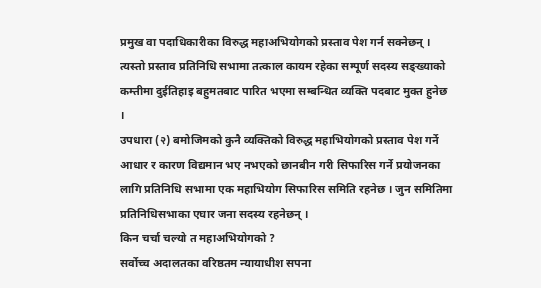प्रमुख वा पदाधिकारीका विरुद्ध महाअभियोगको प्रस्ताव पेश गर्न सक्नेछन् । त्यस्तो प्रस्ताव प्रतिनिधि सभामा तत्काल कायम रहेका सम्पूर्ण सदस्य सङ्ख्याको कम्तीमा दुईतिहाइ बहुमतबाट पारित भएमा सम्बन्धित व्यक्ति पदबाट मुक्त हुनेछ ।
उपधारा (२) बमोजिमको कुनै व्यक्तिको विरुद्ध महाभियोगको प्रस्ताव पेश गर्ने आधार र कारण विद्यमान भए नभएको छानबीन गरी सिफारिस गर्ने प्रयोजनका लागि प्रतिनिधि सभामा एक महाभियोग सिफारिस समिति रहनेछ । जुन समितिमा प्रतिनिधिसभाका एघार जना सदस्य रहनेछन् ।
किन चर्चा चल्यो त महाअभियोगको ?
सर्वोच्च अदालतका वरिष्ठतम न्यायाधीश सपना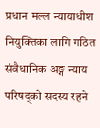प्रधान मल्ल न्यायाधीश नियुक्तिका लागि गठित संवैधानिक अङ्ग न्याय परिषद्को सदस्य रहने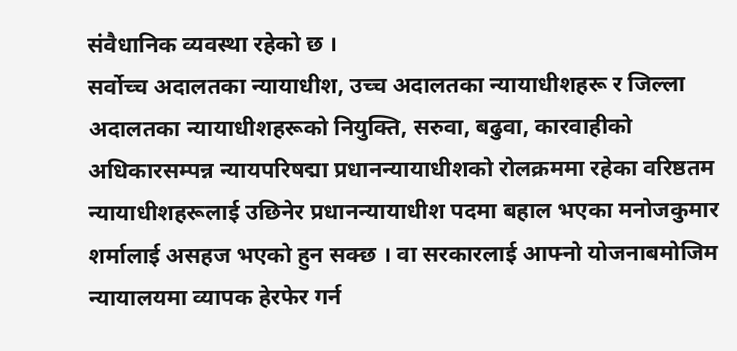संवैधानिक व्यवस्था रहेको छ ।
सर्वोच्च अदालतका न्यायाधीश, उच्च अदालतका न्यायाधीशहरू र जिल्ला अदालतका न्यायाधीशहरूको नियुक्ति, सरुवा, बढुवा, कारवाहीको अधिकारसम्पन्न न्यायपरिषद्मा प्रधानन्यायाधीशको रोलक्रममा रहेका वरिष्ठतम न्यायाधीशहरूलाई उछिनेर प्रधानन्यायाधीश पदमा बहाल भएका मनोजकुमार शर्मालाई असहज भएको हुन सक्छ । वा सरकारलाई आफ्नो योजनाबमोजिम न्यायालयमा व्यापक हेरफेर गर्न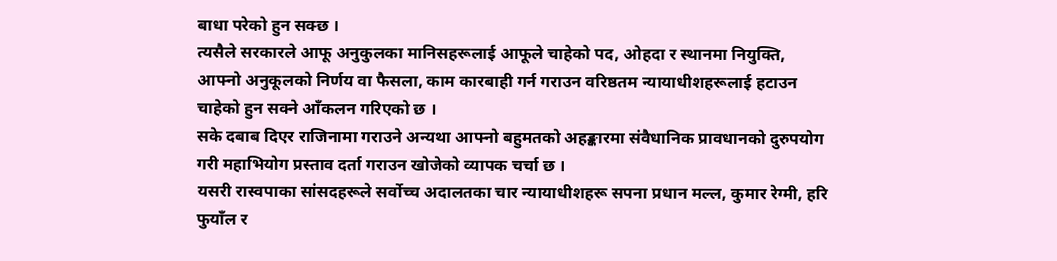बाधा परेको हुन सक्छ ।
त्यसैले सरकारले आफू अनुकुलका मानिसहरूलाई आफूले चाहेको पद, ओहदा र स्थानमा नियुक्ति, आफ्नो अनुकूलको निर्णय वा फैसला, काम कारबाही गर्न गराउन वरिष्ठतम न्यायाधीशहरूलाई हटाउन चाहेको हुन सक्ने आँकलन गरिएको छ ।
सके दबाब दिएर राजिनामा गराउने अन्यथा आफ्नो बहुमतको अहङ्कारमा संवैधानिक प्रावधानको दुरुपयोग गरी महाभियोग प्रस्ताव दर्ता गराउन खोजेको व्यापक चर्चा छ ।
यसरी रास्वपाका सांसदहरूले सर्वोच्च अदालतका चार न्यायाधीशहरू सपना प्रधान मल्ल, कुमार रेग्मी, हरि फुयाँल र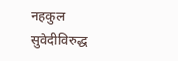नहकुल सुवेदीविरुद्ध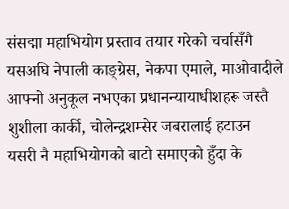संसद्मा महाभियोग प्रस्ताव तयार गरेको चर्चासँगै यसअघि नेपाली काङ्ग्रेस, नेकपा एमाले, माओवादीले आफ्नो अनुकूल नभएका प्रधानन्यायाधीशहरू जस्तै शुशीला कार्की, चोलेन्द्रशम्सेर जबरालाई हटाउन यसरी नै महाभियोगको बाटो समाएको हुँदा के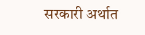सरकारी अर्थात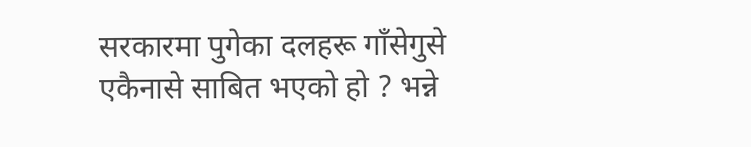सरकारमा पुगेका दलहरू गाँसेगुसे एकैनासे साबित भएको हो ? भन्ने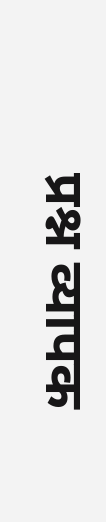प्रश्न व्यापक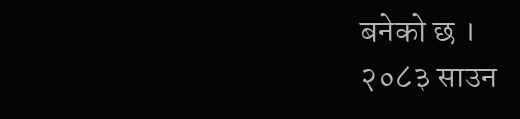बनेको छ ।
२०८३ साउन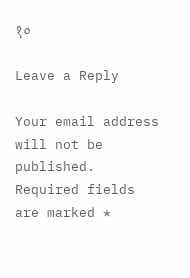१०

Leave a Reply

Your email address will not be published. Required fields are marked *